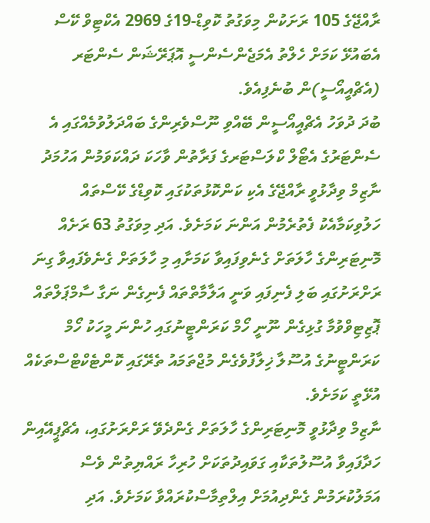ރާއްޖޭގެ 105 ރަށަކުން މިވަގުތު ކޮވިޑް-19ގެ 2969 އެކްޓިވް ކޭސް އެބައުޅޭ ކަމަށް ހެލްތު އެމަޖެންސެންސީ އޮޕަރޭޝަން ސެންޓަރ (އެޗްއީއޯސީ)ން ބުނެފިއެވެ.
ބުދަ ދުވަހު އެޗްއީއޯސީން ބޭއްވި ނޫސްވެރިންގެ ބައްދަލުވުމެއްގައި އެ ސެންޓަރުގެ އެޓޯލް ކްލަސްޓަރގެ ފަރާތުން ވާހަކަ ދައްކަވަމުން އަހުމަދު ނާޒިމް ވިދާޅުވީ ރާއްޖޭގެ އެކި ކަންކޮޅުތަކުގައި ކޮވިޑްގެ ކޭސްތައް ހަލުވިކަމާއެކު ފެތުރެމުން އަންނަ ކަމަށެވެ. އަދި މިވަގުތު 63 ރަށެއް މޮނިޓަރިންގެ ހާލަތަށް ގެނެވިފައިވާ ކަމަށާއި މި ހާލަތަށް ގެނެވެފައިވާ ގިނަ ރަށްރަށުގައި ބަލި ފެނިފައި ވަނީ އަލާމާތްތައް ފެނިގެން ނަގާ ސާމްޕަލްތައް ޕޮޒިޓިވްވުމާ ގުޅިގެން ނޫނީ ހޯމް ކަރަންޓީނުގައި ހުންނަ މީހަކު ހޯމް ކަރަންޓީނުގެ އުސޫލާ ޚިލާފުވެގެން މުޖްތަމައު ތެރޭގައި ކޮންޓެކްޓްސްތަކެއް އުޅޭތީ ކަމަށެވެ.
ނާޒިމް ވިދާޅުވީ މޮނިޓަރިންގެ ހާލަތަށް ގެންދެވޭ ރަށްރަށުގައި، އެޗްޕީއޭއިން ހަދާފައިވާ އުސޫލުތަކާއި ގަވައިދުތަކަށް ހުރިހާ ރައްޔިތުން ވެސް އަމަލުކުރަމުން ގެންދިއުމަށް އިލްތިމާސްކުރައްވާ ކަމަށެވެ. އަދި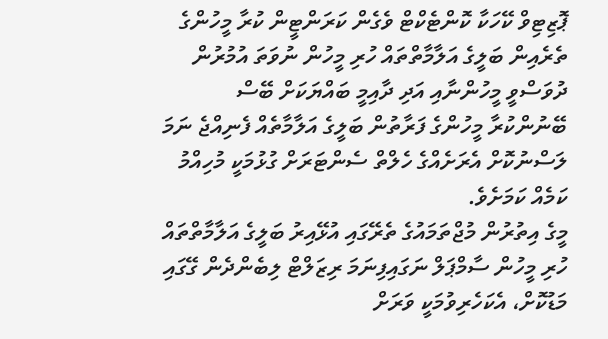ޕޮޒިޓިވް ކޭހަކާ ކޮންޓެކްޓް ވެގެން ކަރަންޓީން ކުރާ މީހުންގެ ތެރެއިން ބަލީގެ އަލާމާތްތައް ހުރި މީހުން ނުވަތަ އުމުރުން ދުވަސްވީ މީހުންނާއި އަދި ދާއިމީ ބައްޔަކަށް ބޭސް ބޭނުންކުރާ މީހުންގެ ފަރާތުން ބަލީގެ އަލާމާތެއް ފެނިއްޖެ ނަމަ ލަސްނުކޮށް އެރަށެއްގެ ހެލްތް ސެންޓަރަށް ގުޅުމަކީ މުހިއްމު ކަމެއް ކަމަށެވެ.
މީގެ އިތުރުން މުޖްތަމައުގެ ތެރޭގައި އުޅޭއިރު ބަލީގެ އަލާމާތްތައް ހުރި މީހުން ސާމްޕަލް ނަގައިފިނަމަ ރިޒަލްޓް ލިބެންދެން ގޭގައި މަޑުކޮށް، އެކަހެރިވުމަކީ ވަރަށް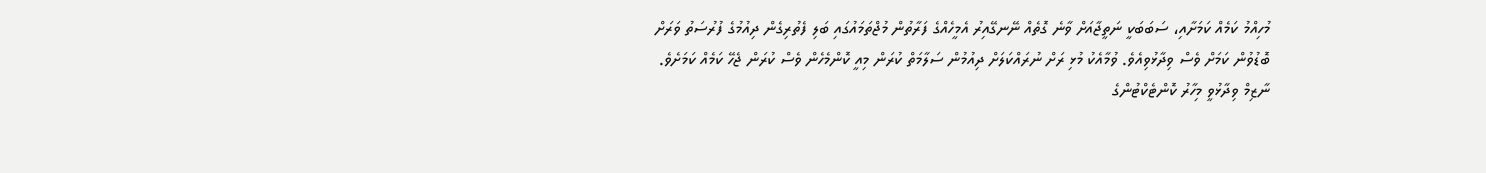މުހިއްމު ކަމެއް ކަމަށާއި، ސަބަބަކީ ނަތީޖާއަށް ވާނެ ގޮތެއް ނޭނގޭއިރު އެމީހެއްގެ ފަރާތުން މުޖްތަމައުގައި ބަލި ފެތުރިގެން ދިއުމުގެ ފުރުސަތު ވަރަށް ބޮޑުވުން ކަމަށް ވެސް ވިދާޅުވިއެވެ. ވުމާއެކު މުޅި ރަށް ނުރައްކަލަށް ދިއުމުން ސަލާމަތް ކުރަން މިއީ ކޮންމެހެން ވެސް ކުރަން ޖެހޭ ކަމެއް ކަމަށެވެ.
ނާޒިމް ވިދާޅުވީ މިހާރު ކޮންޓެކްޓުންގެ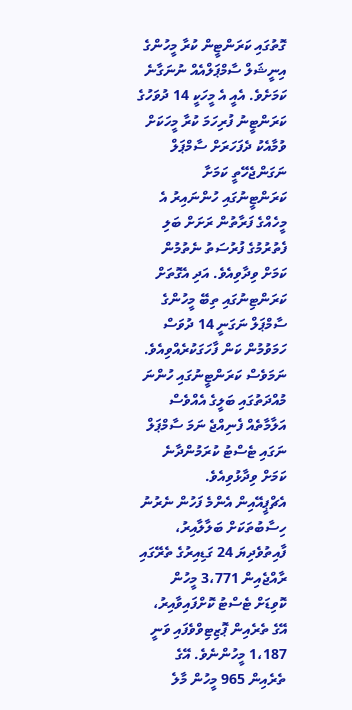ގޮތުގައި ކަރަންޓީން ކުރާ މީހުންގެ އިނީޝަލް ސާމްޕަލްއެއް ނުނަގާނެ ކަމަށެވެ. އެއީ އެ މީހަކީ 14 ދުވަހުގެ ކަރަންޓީނު ފުރިހަމަ ކުރާ މީހަކަށް ވުމާއެކު ދެފަހަރަށް ސާމްޕަލް ނަގަންޖެހޭތީ ކަމަށާ ކަރަންޓީނުގައި ހުންނައިރު އެ މީހެއްގެ ފަރާތުން ރަށަށް ބަލި ފެތުރުމުގެ ފުރުސަތު ނެތުމުން ކަމަށް ވިދާވިއެވެ. އަދި އެގޮތަށް ކަރަންޓިނުގައި ތިބޭ މީހުންގެ ސާމްޕަލް ނަގަނީ 14 ދުވަސް ހަމަވުމުން ކަން ފާހަގަކުރެއްވިއެވެ. ނަމަވެސް ކަރަންޓީނުގައި ހުންނަ މުއްދަތުގައި ބަލީގެ އެއްވެސް އަލާމާތެއް ފެނިއްޖެ ނަމަ ސާމްޕަލް ނަގައި ޓެސްޓު ކުރަމުންދާނެ ކަމަށް ވިދާޅުވިއެވެ.
އެޗްޕީއޭއިން އެންމެ ފަހުން ނެރުނު ހިސާބުތަކަށް ބަލާލާއިރު، ފާއިތުވެދިޔަ 24 ގަޑިއިރުގެ ތެރޭގައި ރާއްޖެއިން 3،771 މީހުން ކޮވިޑަށް ޓެސްޓު ކޮށްފައިވާއިރު، އޭގެ ތެރެއިން ޕޮޒިޓިވްވެފައި ވަނީ 1،187 މީހުންނެވެ. އޭގެ ތެރެއިން 965 މީހުން މާލެ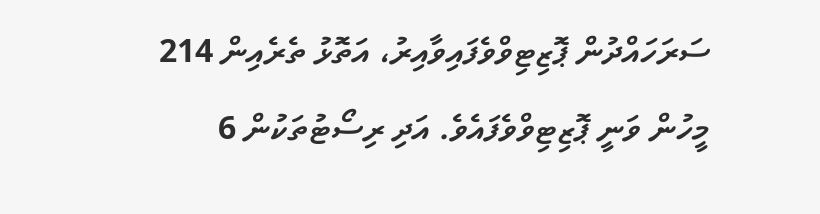ސަރަހައްދުން ޕޮޒިޓިވްވެފައިވާއިރު، އަތޮޅު ތެރެއިން 214 މީހުން ވަނީ ޕޮޒިޓިވްވެފައެވެ. އަދި ރިސޯޓުތަކުން 6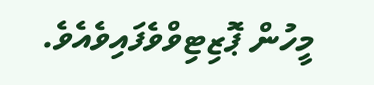މީހުން ޕޮޒިޓިވްވެފައިވެއެވެ.